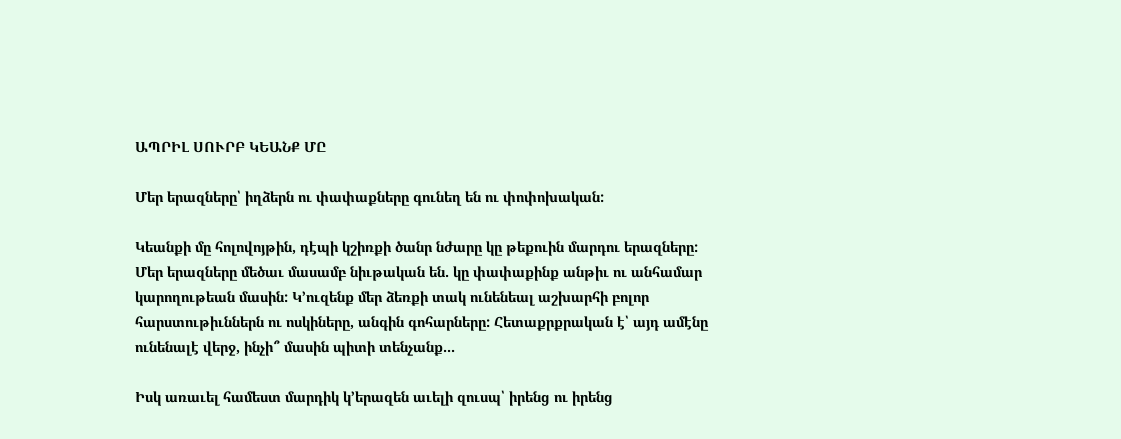ԱՊՐԻԼ ՍՈՒՐԲ ԿԵԱՆՔ ՄԸ

Մեր երազները՝ իղձերն ու փափաքները գունեղ են ու փոփոխական:

Կեանքի մը հոլովոյթին, դէպի կշիռքի ծանր նժարը կը թեքուին մարդու երազները: Մեր երազները մեծաւ մասամբ նիւթական են. կը փափաքինք անթիւ ու անհամար կարողութեան մասին: Կ՚ուզենք մեր ձեռքի տակ ունենեալ աշխարհի բոլոր հարստութիւններն ու ոսկիները, անգին գոհարները: Հետաքրքրական է՝ այդ ամէնը ունենալէ վերջ, ինչի՞ մասին պիտի տենչանք...

Իսկ առաւել համեստ մարդիկ կ՚երազեն աւելի զուսպ՝ իրենց ու իրենց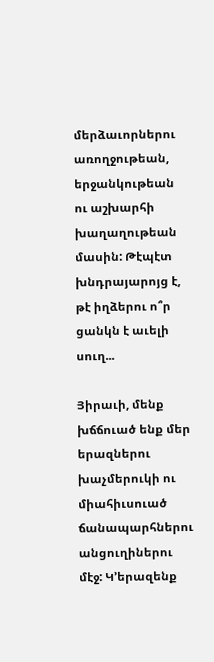մերձաւորներու առողջութեան, երջանկութեան ու աշխարհի խաղաղութեան մասին: Թէպէտ խնդրայարոյց է, թէ իղձերու ո՞ր ցանկն է աւելի սուղ...

Յիրաւի, մենք խճճուած ենք մեր երազներու խաչմերուկի ու միահիւսուած ճանապարհներու անցուղիներու մէջ: Կ՚երազենք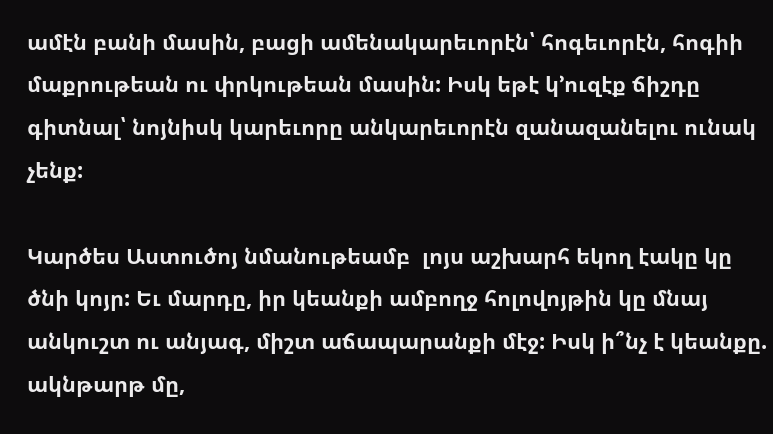ամէն բանի մասին, բացի ամենակարեւորէն՝ հոգեւորէն, հոգիի մաքրութեան ու փրկութեան մասին: Իսկ եթէ կ՚ուզէք ճիշդը գիտնալ՝ նոյնիսկ կարեւորը անկարեւորէն զանազանելու ունակ չենք:

Կարծես Աստուծոյ նմանութեամբ  լոյս աշխարհ եկող էակը կը ծնի կոյր: Եւ մարդը, իր կեանքի ամբողջ հոլովոյթին կը մնայ անկուշտ ու անյագ, միշտ աճապարանքի մէջ: Իսկ ի՞նչ է կեանքը. ակնթարթ մը,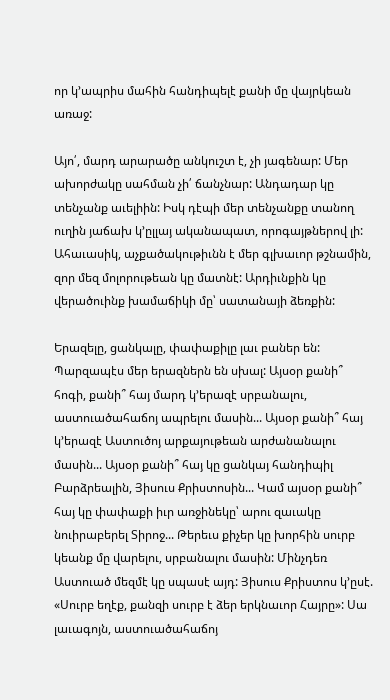որ կ՚ապրիս մահին հանդիպելէ քանի մը վայրկեան առաջ:

Այո՛, մարդ արարածը անկուշտ է, չի յագենար: Մեր ախորժակը սահման չի՛ ճանչնար: Անդադար կը տենչանք աւելիին: Իսկ դէպի մեր տենչանքը տանող ուղին յաճախ կ՚ըլլայ ականապատ, որոգայթներով լի: Ահաւասիկ, աչքածակութիւնն է մեր գլխաւոր թշնամին, զոր մեզ մոլորութեան կը մատնէ: Արդիւնքին կը վերածուինք խամաճիկի մը՝ սատանայի ձեռքին:

Երազելը, ցանկալը, փափաքիլը լաւ բաներ են: Պարզապէս մեր երազներն են սխալ: Այսօր քանի՞ հոգի, քանի՞ հայ մարդ կ՚երազէ սրբանալու, աստուածահաճոյ ապրելու մասին... Այսօր քանի՞ հայ կ՚երազէ Աստուծոյ արքայութեան արժանանալու մասին... Այսօր քանի՞ հայ կը ցանկայ հանդիպիլ Բարձրեալին, Յիսուս Քրիստոսին... Կամ այսօր քանի՞ հայ կը փափաքի իւր առջինեկը՝ արու զաւակը նուիրաբերել Տիրոջ... Թերեւս քիչեր կը խորհին սուրբ կեանք մը վարելու, սրբանալու մասին: Մինչդեռ Աստուած մեզմէ կը սպասէ այդ: Յիսուս Քրիստոս կ՚ըսէ. «Սուրբ եղէք, քանզի սուրբ է ձեր երկնաւոր Հայրը»: Սա լաւագոյն, աստուածահաճոյ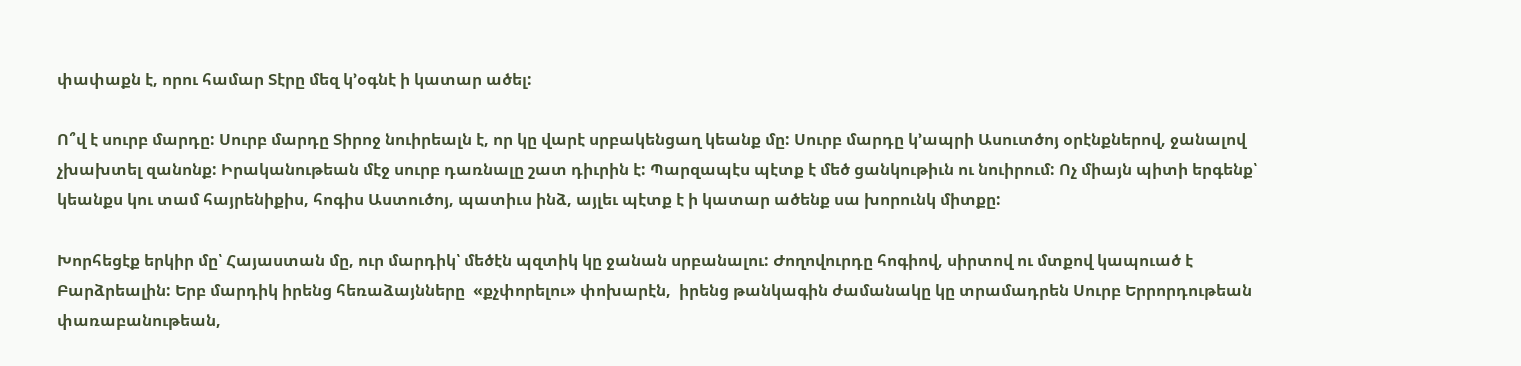փափաքն է, որու համար Տէրը մեզ կ՚օգնէ ի կատար ածել:

Ո՞վ է սուրբ մարդը: Սուրբ մարդը Տիրոջ նուիրեալն է, որ կը վարէ սրբակենցաղ կեանք մը: Սուրբ մարդը կ՚ապրի Ասուտծոյ օրէնքներով, ջանալով չխախտել զանոնք: Իրականութեան մէջ սուրբ դառնալը շատ դիւրին է: Պարզապէս պէտք է մեծ ցանկութիւն ու նուիրում: Ոչ միայն պիտի երգենք՝ կեանքս կու տամ հայրենիքիս, հոգիս Աստուծոյ, պատիւս ինձ, այլեւ պէտք է ի կատար ածենք սա խորունկ միտքը:

Խորհեցէք երկիր մը՝ Հայաստան մը, ուր մարդիկ՝ մեծէն պզտիկ կը ջանան սրբանալու: Ժողովուրդը հոգիով, սիրտով ու մտքով կապուած է Բարձրեալին: Երբ մարդիկ իրենց հեռաձայնները  «քչփորելու» փոխարէն,  իրենց թանկագին ժամանակը կը տրամադրեն Սուրբ Երրորդութեան փառաբանութեան,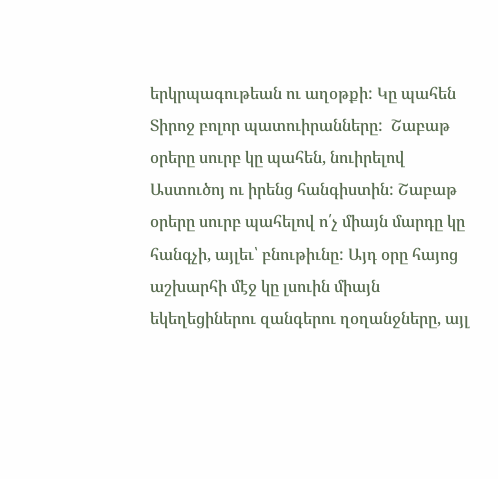երկրպագութեան ու աղօթքի: Կը պահեն Տիրոջ բոլոր պատուիրանները:  Շաբաթ օրերը սուրբ կը պահեն, նուիրելով Աստուծոյ ու իրենց հանգիստին: Շաբաթ օրերը սուրբ պահելով ո՛չ միայն մարդը կը հանգչի, այլեւ՝ բնութիւնը: Այդ օրը հայոց աշխարհի մէջ կը լսուին միայն եկեղեցիներու զանգերու ղօղանջները, այլ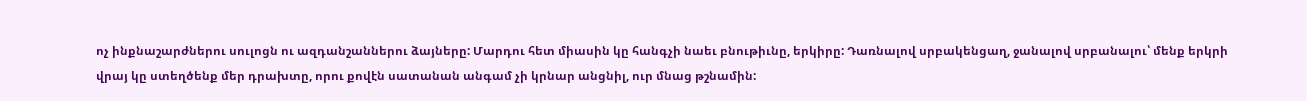ոչ ինքնաշարժներու սուլոցն ու ազդանշաններու ձայները: Մարդու հետ միասին կը հանգչի նաեւ բնութիւնը, երկիրը: Դառնալով սրբակենցաղ, ջանալով սրբանալու՝ մենք երկրի վրայ կը ստեղծենք մեր դրախտը, որու քովէն սատանան անգամ չի կրնար անցնիլ, ուր մնաց թշնամին: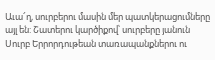Աւա՜ղ, սուրբերու մասին մեր պատկերացումները այլ են: Շատերու կարծիքով՝ սուրբերը յանուն Սուրբ Երրորդութեան տառապանքներու ու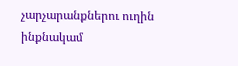չարչարանքներու ուղին ինքնակամ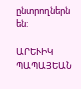ընտրողներն են:

ԱՐԵՒԻԿ ՊԱՊԱՅԵԱՆ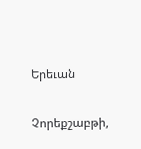Երեւան

Չորեքշաբթի,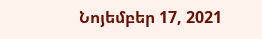Նոյեմբեր 17, 2021